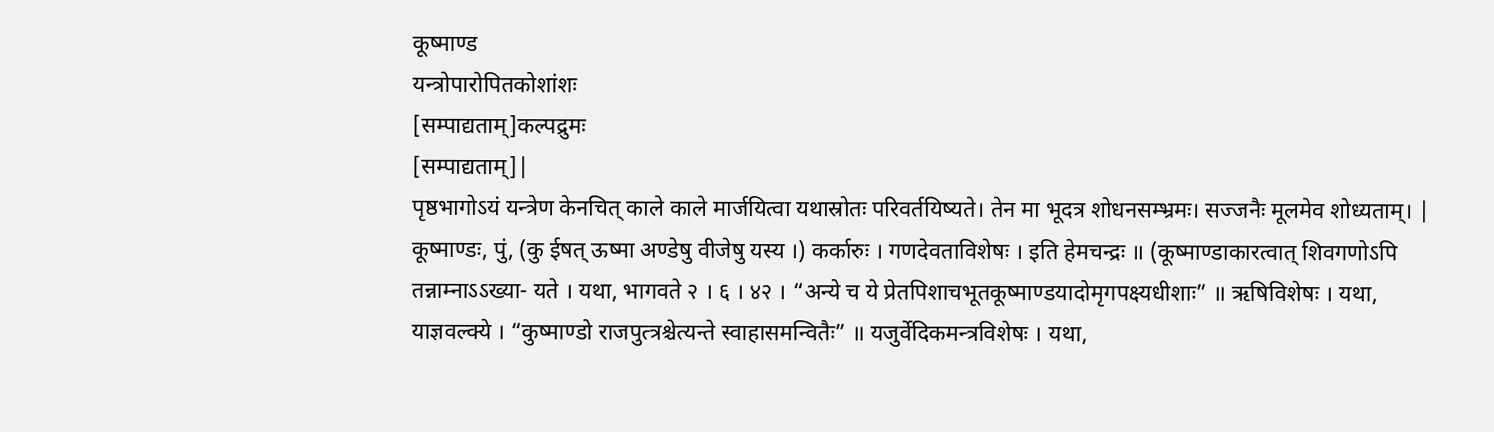कूष्माण्ड
यन्त्रोपारोपितकोशांशः
[सम्पाद्यताम्]कल्पद्रुमः
[सम्पाद्यताम्]|
पृष्ठभागोऽयं यन्त्रेण केनचित् काले काले मार्जयित्वा यथास्रोतः परिवर्तयिष्यते। तेन मा भूदत्र शोधनसम्भ्रमः। सज्जनैः मूलमेव शोध्यताम्। |
कूष्माण्डः, पुं, (कु ईषत् ऊष्मा अण्डेषु वीजेषु यस्य ।) कर्कारुः । गणदेवताविशेषः । इति हेमचन्द्रः ॥ (कूष्माण्डाकारत्वात् शिवगणोऽपि तन्नाम्नाऽऽख्या- यते । यथा, भागवते २ । ६ । ४२ । “अन्ये च ये प्रेतपिशाचभूतकूष्माण्डयादोमृगपक्ष्यधीशाः” ॥ ऋषिविशेषः । यथा, याज्ञवल्क्ये । “कुष्माण्डो राजपुत्त्रश्चेत्यन्ते स्वाहासमन्वितैः” ॥ यजुर्वेदिकमन्त्रविशेषः । यथा,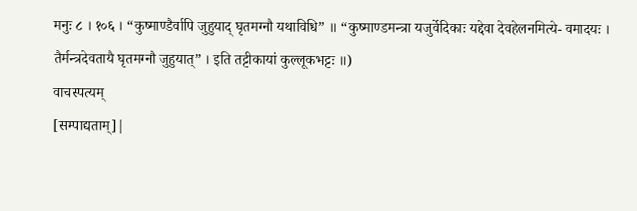मनुः ८ । १०६ । “कुष्माण्डैर्वापि जुहुयाद् घृतमग्नौ यथाविधि” ॥ “कुष्माण्डमन्त्रा यजुर्वेदिकाः यद्देवा देवहेलनमित्ये- वमादयः । तैर्मन्त्रदेवतायै घृतमग्नौ जुहुयात्” । इति तट्टीकायां कुल्लूकभट्टः ॥)
वाचस्पत्यम्
[सम्पाद्यताम्]|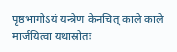पृष्ठभागोऽयं यन्त्रेण केनचित् काले काले मार्जयित्वा यथास्रोतः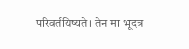परिवर्तयिष्यते। तेन मा भूदत्र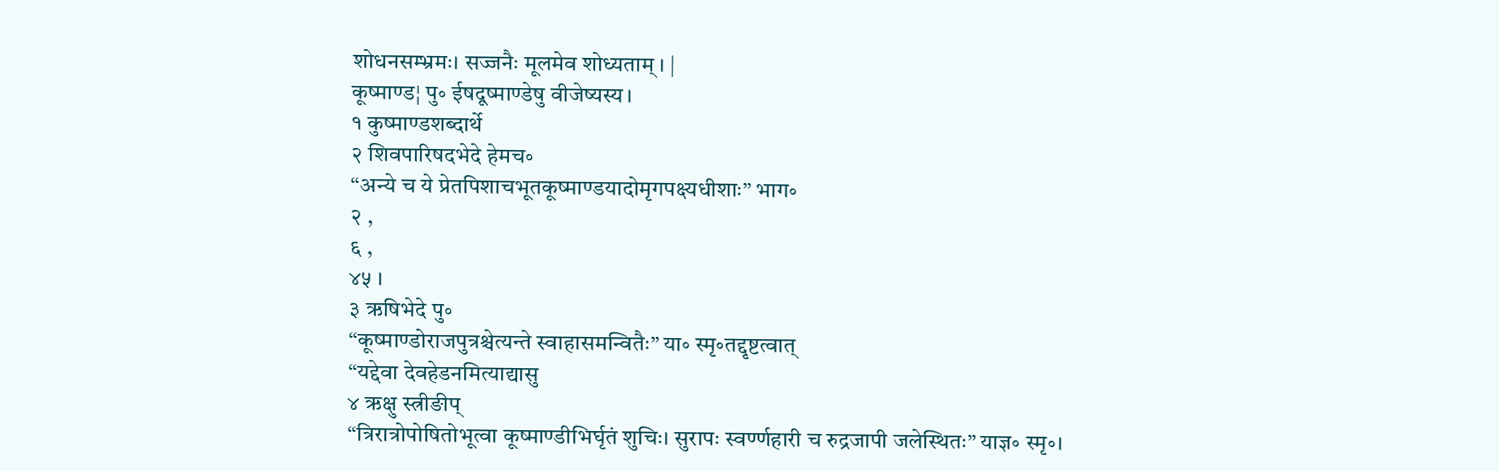शोधनसम्भ्रमः। सज्जनैः मूलमेव शोध्यताम्। |
कूष्माण्ड¦ पु॰ ईषदूष्माण्डेषु वीजेष्यस्य।
१ कुष्माण्डशब्दार्थे
२ शिवपारिषदभेदे हेमच॰
“अन्ये च ये प्रेतपिशाचभूतकूष्माण्डयादोमृगपक्ष्यधीशाः” भाग॰
२ ,
६ ,
४५ ।
३ ऋषिभेदे पु॰
“कूष्माण्डोराजपुत्रश्चेत्यन्ते स्वाहासमन्वितैः” या॰ स्मृ॰तद्दृष्टत्वात्
“यद्देवा देवहेडनमित्याद्यासु
४ ऋक्षु स्त्रीङीप्
“त्रिरात्रोपोषितोभूत्वा कूष्माण्डीभिर्घृतं शुचिः। सुरापः स्वर्ण्णहारी च रुद्रजापी जलेस्थितः” याज्ञ॰ स्मृ॰।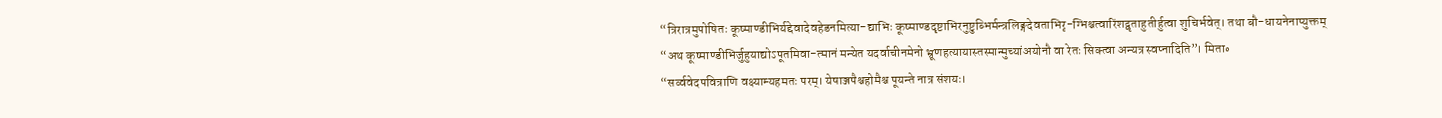“त्रिरात्रमुपोषितः कूष्माण्डीभिर्यद्देवादेवहेडनमित्या-द्याभिः कूष्माण्डदृष्टाभिरनुष्टुब्भिर्मन्त्रलिङ्गदेवताभिरृ-ग्भिश्चत्वारिंशद्वृताहुतीर्हुत्वा शुचिर्भवेत्। तथा बौ-धायनेनाप्युक्तम्
“अथ कूष्माण्डीभिर्जुहुयाद्योऽपूतमिवा-त्मानं मन्येत यदर्वाचीनमेनो भ्रूणहत्यायास्तस्मान्मुच्यांअयोनौ वा रेतः सिक्त्वा अन्यत्र स्वप्नादिति”। मिता॰
“सर्व्ववेदपवित्राणि वक्ष्याम्यहमतः परम्। येषाञ्जपैश्चहोमैश्च पूयन्ते नात्र संशयः।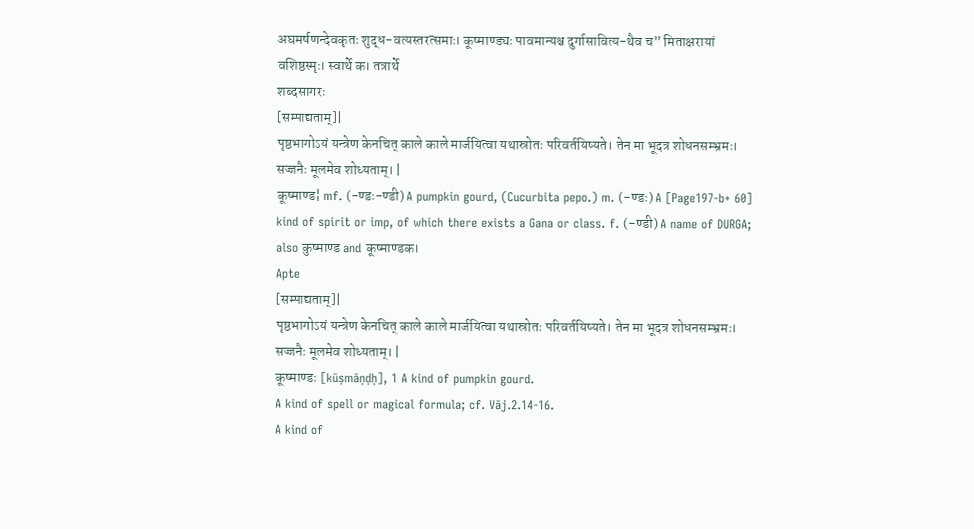अघमर्षणन्देवकृतः शुद्ध-वत्यस्तरत्समाः। कूष्माण्ड्यः पावमान्यश्च दुर्गासावित्य-थैव च” मिताक्षरायां वशिष्ठस्मृः। स्वार्थे क। तत्रार्थे
शब्दसागरः
[सम्पाद्यताम्]|
पृष्ठभागोऽयं यन्त्रेण केनचित् काले काले मार्जयित्वा यथास्रोतः परिवर्तयिष्यते। तेन मा भूदत्र शोधनसम्भ्रमः। सज्जनैः मूलमेव शोध्यताम्। |
कूष्माण्ड¦ mf. (-ण्डः-ण्डी) A pumpkin gourd, (Cucurbita pepo.) m. (-ण्डः) A [Page197-b+ 60] kind of spirit or imp, of which there exists a Gana or class. f. (-ण्डी) A name of DURGA; also कुष्माण्ड and कूष्माण्डक।
Apte
[सम्पाद्यताम्]|
पृष्ठभागोऽयं यन्त्रेण केनचित् काले काले मार्जयित्वा यथास्रोतः परिवर्तयिष्यते। तेन मा भूदत्र शोधनसम्भ्रमः। सज्जनैः मूलमेव शोध्यताम्। |
कूष्माण्डः [kūṣmāṇḍḥ], 1 A kind of pumpkin gourd.
A kind of spell or magical formula; cf. Vāj.2.14-16.
A kind of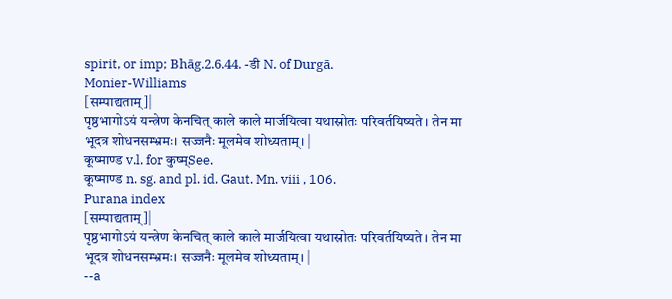spirit, or imp; Bhāg.2.6.44. -डी N. of Durgā.
Monier-Williams
[सम्पाद्यताम्]|
पृष्ठभागोऽयं यन्त्रेण केनचित् काले काले मार्जयित्वा यथास्रोतः परिवर्तयिष्यते। तेन मा भूदत्र शोधनसम्भ्रमः। सज्जनैः मूलमेव शोध्यताम्। |
कूष्माण्ड v.l. for कुष्म्See.
कूष्माण्ड n. sg. and pl. id. Gaut. Mn. viii , 106.
Purana index
[सम्पाद्यताम्]|
पृष्ठभागोऽयं यन्त्रेण केनचित् काले काले मार्जयित्वा यथास्रोतः परिवर्तयिष्यते। तेन मा भूदत्र शोधनसम्भ्रमः। सज्जनैः मूलमेव शोध्यताम्। |
--a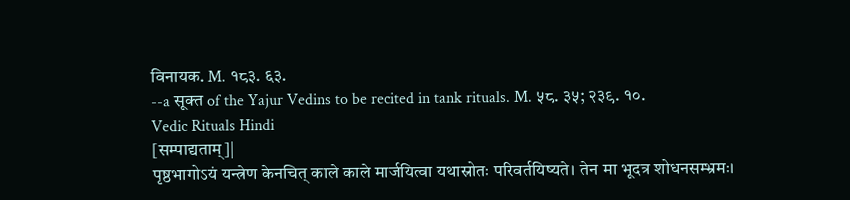विनायक. M. १८३. ६३.
--a सूक्त of the Yajur Vedins to be recited in tank rituals. M. ५८. ३५; २३९. १०.
Vedic Rituals Hindi
[सम्पाद्यताम्]|
पृष्ठभागोऽयं यन्त्रेण केनचित् काले काले मार्जयित्वा यथास्रोतः परिवर्तयिष्यते। तेन मा भूदत्र शोधनसम्भ्रमः।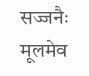सज्जनैः मूलमेव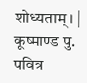शोध्यताम्। |
कूष्माण्ड पु.
पवित्र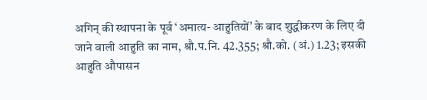अगिन् की स्थापना के पूर्व ‘अमात्य- आहुतियों’ के बाद शुद्धीकरण के लिए दी जाने वाली आहुति का नाम, श्रौ.प.नि. 42.355; श्रौ.को. (अं.) 1.23; इसकी आहुति औपासन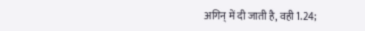अगिन् में दी जाती है, वही 1.24;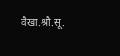वैखा.श्रौ.सू.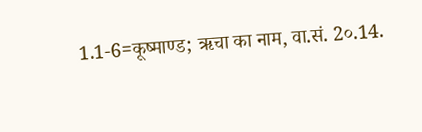1.1-6=कूष्माण्ड; ऋचा का नाम, वा.सं. 2०.14.